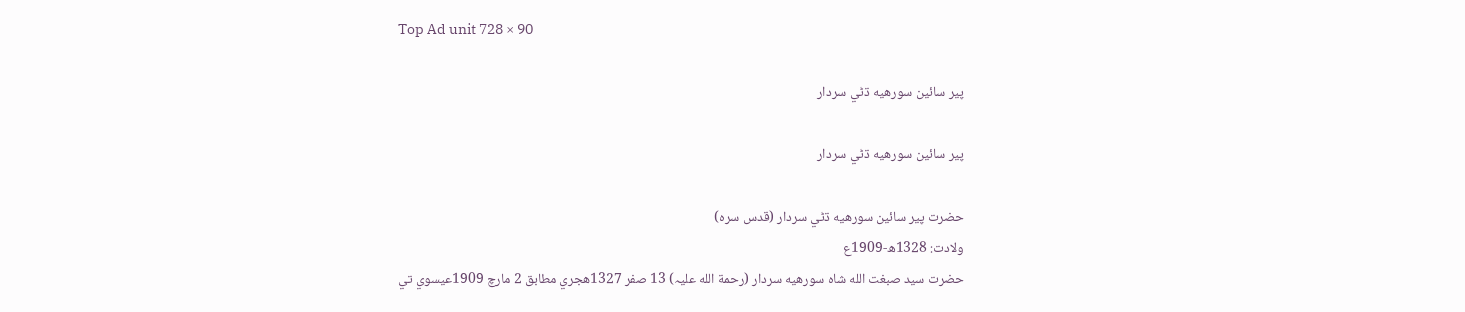Top Ad unit 728 × 90

پير سائين سورهيه ڌڻي سردار

پير سائين سورهيه ڌڻي سردار

حضرت پير سائين سورهيه ڌڻي سردار (قدس سرہ)
ولادت: 1328ه-1909ع
حضرت سيد صبغت الله شاه سورهيه سردار (رحمة الله عليہ) 13 صفر 1327هجري مطابق 2 مارچ 1909عيسوي تي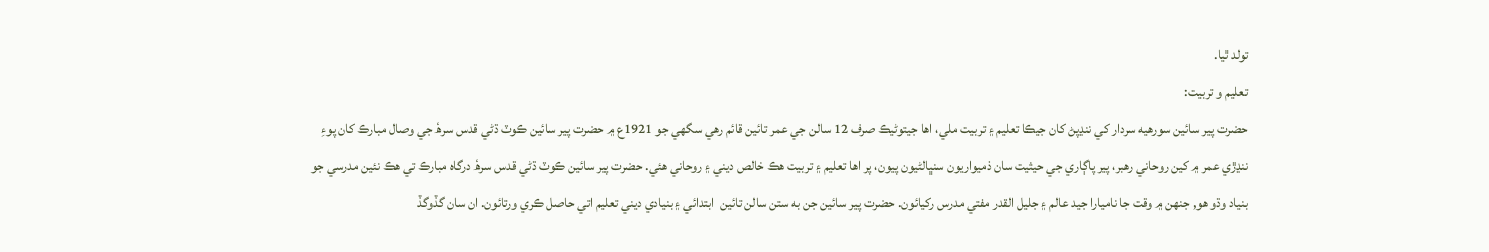تولد ٿيا.
تعليم و تربيت:
حضرت پير سائين سورهيه سردار کي ننڍپڻ کان جيڪا تعليم ۽ تربيت ملي، اها جيتوڻيڪ صرف 12 سالن جي عمر تائين قائم رهي سگھي جو 1921ع ۾ حضرت پير سائين ڪوٽ ڌڻي قدس سرھٗ جي وصال مبارڪ کان پوءِ ننڍڙي عمر ۾ کين روحاني رهبر، پير پاڳاري جي حيثيت سان ذميواريون سنڀالڻيون پيون، پر اها تعليم ۽ تربيت هڪ خالص ديني ۽ روحاني هئي. حضرت پير سائين ڪوٽ ڌڻي قدس سرھٗ درگاه مبارڪ تي هڪ نئين مدرسي جو بنياد وڌو هو, جنهن ۾ وقت جا ناميارا جيد عالم ۽ جليل القدر مفتي مدرس رکيائون. حضرت پير سائين جن به ستن سالن تائين  ابتدائي ۽ بنيادي ديني تعليم اتي حاصل ڪري ورتائون. ان سان گڏوگڏ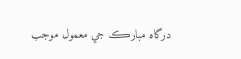درگاه مبارڪ جي معمول موجب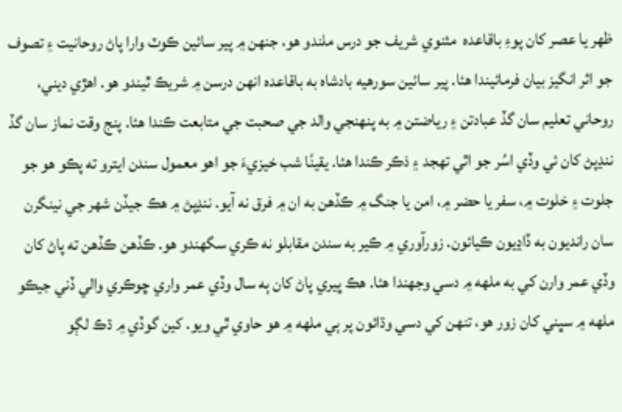ظهر يا عصر کان پوءِ باقاعدہ  مثنوي شريف جو درس ملندو هو، جنهن ۾ پير سائين ڪوٽ وارا پاڻ روحانيت ۽ تصوف جو اثر انگيز بيان فرمائيندا هئا. پير سائين سورهيه بادشاه به باقاعدہ انهن درسن ۾ شريڪ ٿيندو هو. اهڙي ديني، روحاني تعليم سان گڏ عبادتن ۽ رياضتن ۾ به پنهنجي والد جي صحبت جي متابعت ڪندا هئا. پنج وقت نماز سان گڏ ننڍپڻ کان ئي وڏي اسُر جو اٿي تهجد ۽ ذڪر ڪندا هئا. يقينًا شب خيزيءَ جو اهو معمول سندن ايترو ته پڪو هو جو جلوت ۽ خلوت ۾، سفر يا حضر ۾، امن يا جنگ ۾ ڪڏهن به ان ۾ فرق نه آيو. ننڍپڻ ۾ هڪ جيڏن شهر جي نينگرن سان رانديون به ڏاڍيون ڪيائون. زورآوري ۾ ڪير به سندن مقابلو نه ڪري سگھندو هو. ڪڏهن ڪڏهن ته پاڻ کان وڏي عمر وارن کي به ملهه ۾ دسي وجھندا هئا. هڪ ڀيري پاڻ کان ٻه سال وڏي عمر واري ڇوڪري والي ڏني جيڪو ملهه ۾ سڀني کان زور هو، تنهن کي دسي وڌائون پر ٻي ملهه ۾ هو حاوي ٿي ويو. کين گوڏي ۾ ڌڪ لڳو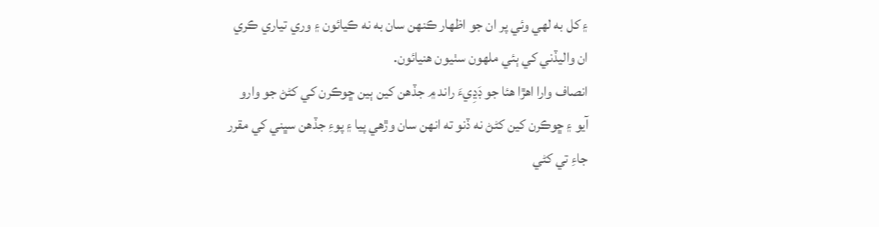۽ کل به لهي وئي پر ان جو اظهار ڪنهن سان به نه ڪيائون ۽ وري تياري ڪري ان واليڏني کي ٻئي ملهون سٺيون هنيائون.
انصاف وارا اهڙا هئا جو ڊَڍِيءَ راند ۾ جڏهن کين ٻين ڇوڪرن کي کڻڻ جو وارو آيو ۽ ڇوڪرن کين کڻڻ نه ڏنو ته انهن سان وڙهي پيا ۽ پوءِ جڏهن سڀني کي مقرر جاءِ تي کڻي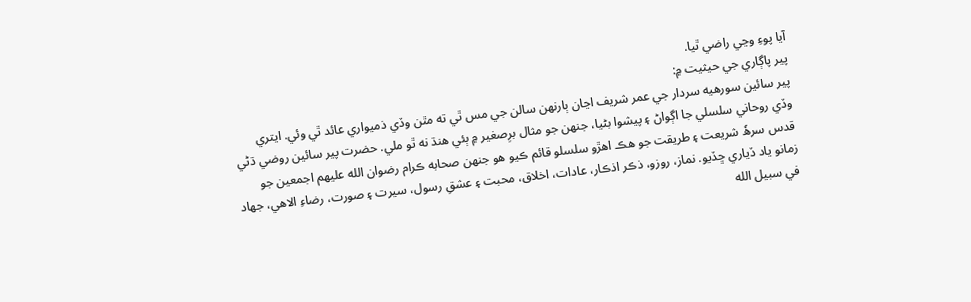آيا پوءِ وڃي راضي ٿيا.
پير پاڳاري جي حيثيت ۾:
پير سائين سورهيه سردار جي عمر شريف اڃان ٻارنهن سالن جي مس ٿي ته مٿن وڏي ذميواري عائد ٿي وئي. ايتري وڏي روحاني سلسلي جا اڳواڻ ۽ پيشوا بڻيا، جنهن جو مثال برِصغير ۾ ٻئي هنڌ نه ٿو ملي. حضرت پير سائين روضي ڌڻي قدس سرھٗ شريعت ۽ طريقت جو هڪ اهڙو سلسلو قائم ڪيو هو جنهن صحابه ڪرام رضوان الله عليهم اجمعين جو زمانو ياد ڏياري ڇڏيو. نماز، روزو، ذڪر اذڪار، عادات، اخلاق، محبت ۽ عشقِ رسول، سيرت ۽ صورت، رضاءِ الاهي، جهاد في سبيل الله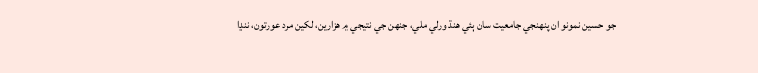جو حسين نمونو ان پنهنجي جامعيت سان ٻئي هنڌ ورلي ملي، جنهن جي نتيجي ۾ هزارين، لکين مرد عورتون، ننڍا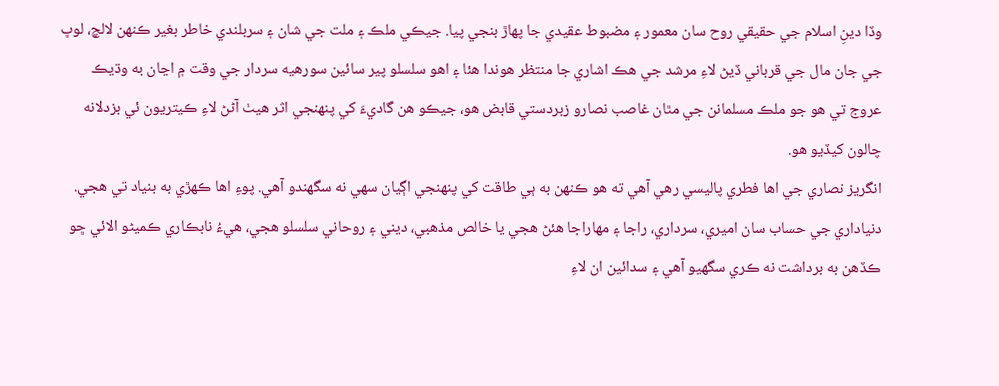وڏا دينِ اسلام جي حقيقي روح سان معمور ۽ مضبوط عقيدي جا پهاڙ بنجي پيا. جيڪي ملڪ ۽ ملت جي شان ۽ سربلندي خاطر بغير ڪنهن لالچ، لوڀ جي جان مال جي قرباني ڏيڻ لاءِ مرشد جي هڪ اشاري جا منتظر هوندا هئا ۽ اهو سلسلو پير سائين سورهيه سردار جي وقت ۾ اڃان به وڌيڪ عروج تي هو جو ملڪ مسلمانن جي مٿان غاصب نصارو زبردستي قابض هو، جيڪو هن گاديءَ کي پنهنجي اثر هيٺ آڻڻ لاءِ ڪيتريون ئي بزدلانه چالون کيڏيو هو.
انگريز نصاري جي اها فطري پاليسي رهي آهي ته هو ڪنهن به ٻي طاقت کي پنهنجي اڳيان سهي نه سگھندو آهي. پوءِ اها ڪهڙي به بنياد تي هجي. دنياداري جي حساب سان اميري، سرداري، راجا ۽ مهاراجا هئڻ هجي يا خالص مذهبي، ديني ۽ روحاني سلسلو هجي، هيءُ نابڪاري ڪميڻو الائي ڇو ڪڏهن به برداشت نه ڪري سگھيو آهي ۽ سدائين ان لاءِ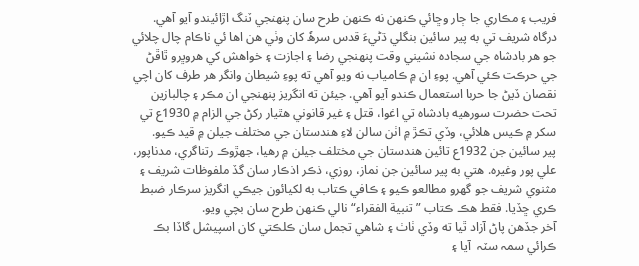فريب ۽ مڪاري جا ڄار وڇائي ڪنهن نه ڪنهن طرح سان پنهنجي ٽنگ اڙائيندو آيو آهي. درگاه شريف تي به پير سائين بنگلي ڌڻيءَ قدس سرھٗ کان وٺي هن اها ئي ناڪام چال چلائي جو هر بادشاه جي سجادہ نشيني وقت پنهنجي رضا ۽ اجازت ۽ خواهش کي هروڀرو ٿاڦڻ جي حرڪت ڪئي آهي. پوءِ ان ۾ ڪامياب نه ويو آهي ته پوءِ شيطان وانگر هر طرف کان اچي نقصان ڏيڻ جا حربا استعمال ڪندو آيو آهي. جيئن ته انگريز پنهنجي ان مڪر ۽ چالبازين تحت حضرت سورهيه بادشاه تي اغوا، قتل ۽ غير قانوني هٿيار رکڻ جي الزام ۾ 1930ع تي سکر ۾ ڪيس هلائي، وڏي تڪڙ ۾ اٺن سالن لاءِ هندستان جي مختلف جيلن ۾ قيد ڪيو.
پير سائين جن 1932ع تائين هندستان جي مختلف جيلن ۾ رهيا، جهڙوڪ رتناگري، مدناپور، علي پور وغيرہ. هتي به پير سائين جن نماز، روزي، ذڪر اذڪار سان گڏ ملفوظات شريف ۽ مثنوي شريف جو گھرو مطالعو ڪيو ۽ ڪافي ڪتاب به لکيائون جيڪي انگريز سرڪار ضبط ڪري ڇڏيا. فقط هڪ ڪتاب ”تنبية الفقراء“ نالي ڪنهن طرح سان بچي ويو.
آخر جڏهن پاڻ آزاد ٿيا ته وڏي ٺاٺ ۽ شاهي تجمل سان ڪلڪتي کان اسپيشل گاڏا بڪ ڪرائي سمہ سٽہ  آيا ۽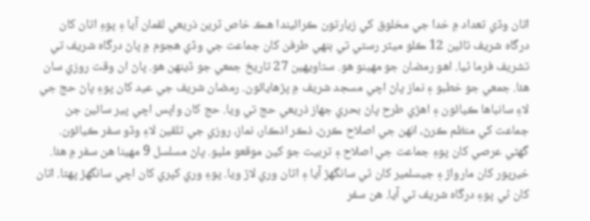اتان وڏي تعداد ۾ خدا جي مخلوق کي زيارتون ڪرائيندا هڪ خاص ٽرين ذريعي لقمان آيا ۽ پوءِ اتان کان درگاه شريف تائين 12 ڪلو ميٽر رستي تي ٻنهي طرفن کان جماعت جي وڏي هجوم ۾ پاڻ درگاه شريف تي تشريف فرما ٿيا. اهو رمضان جو مهينو هو. ستاويهين 27 تاريخ جمعي جو ڏينهن هو. پاڻ ان وقت روزي سان هئا. جمعي جو خطبو ۽ نماز پاڻ اچي مسجد شريف ۾ پڙهايائون. رمضان شريف جي عيد کان پوءِ پاڻ حج جي لاءِ سانباها ڪيائون ۽ اهڙي طرح پاڻ بحري جهاز ذريعي حج تي ويا. حج کان واپس اچي پير سائين جن جماعت کي منظم ڪرڻ، انهن جي اصلاح ڪرڻ، ذڪر اذڪار، نماز، روزي جي تلقين لاءِ وڏو سفر ڪيائون. گھڻي عرصي کان پوءِ جماعت جي اصلاح ۽ تربيت جو کين موقعو مليو. پاڻ مسلسل 9 مهينا هن سفر ۾ هئا. خيرپور کان مارواڙ ۽ جيسلمير کان ٿي سانگھڙ آيا ۽ اتان وري لاڙ ويا. پوءِ وري کپري کان اچي سانگھڙ پهتا. اتان کان ٿي پوءِ درگاه شريف تي آيا. هن سفر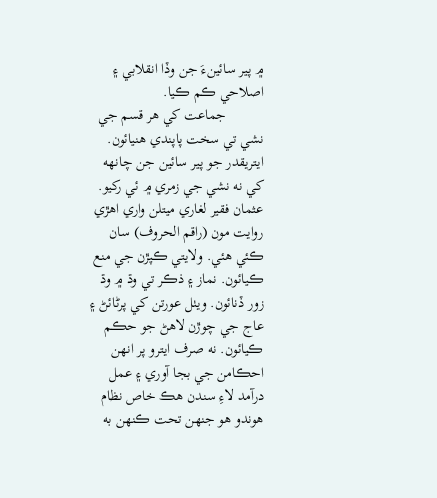۾ پير سائينءَ جن وڏا انقلابي ۽ اصلاحي ڪم ڪيا.
          جماعت کي هر قسم جي نشي تي سخت پاپندي هنيائون. ايتريقدر جو پير سائين جن چانهه کي نه نشي جي زمري ۾ ئي رکيو. عثمان فقير لغاري ميتلن واري اهڙي روايت مون (راقم الحروف) سان ڪئي هئي. ولايتي ڪپڙن جي منع ڪيائون. نماز ۽ ذڪر تي وڌ ۾ وڌ زور ڏنائون. ويٺل عورتن کي پرڻائڻ ۽ عاج جي چوڙن لاهڻ جو حڪم ڪيائون. نه صرف ايترو پر انهن احڪامن جي بجا آوري ۽ عمل درآمد لاءِ سندن هڪ خاص نظام هوندو هو جنهن تحت ڪنهن به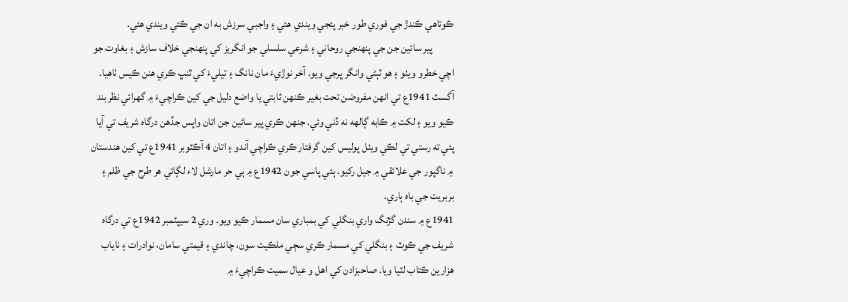ڪوتاهي ڪندڙ جي فوري طور خبر پئجي ويندي هئي ۽ واجبي سرزش به ان جي ڪئي ويندي هئي.
          پير سائين جن جي پنهنجي روحاني ۽ شرعي سلسلي جو انگريز کي پنهنجي خلاف سازش ۽ بغاوت جو اچي خطرو ويٺو ۽ هو ٽٻڻي وانگر ڀرجي ويو. آخر نوڙيءَ مان نانگ ۽ تيليءَ کي ٿنڀ ڪري هنن ڪيس ٺاهيا. آگسٽ 1941ع تي انهن مفروضن تحت بغير ڪنهن ثابتي يا واضع دليل جي کين ڪراچيءَ ۾ گھرائي نظربند ڪيو ويو ۽ لکت ۾ ڪابه ڳالهه نه ڏني وئي. جنهن ڪري پير سائين جن اتان واپس جڏهن درگاه شريف تي آيا پئي ته رستي تي لڪي ويٺل پوليس کين گرفتار ڪري ڪراچي آندو ۽ اتان 4 آڪٽوبر 1941ع تي کين هندستان ۾ ناگپور جي علائقي ۾ جيل رکيو. ٻئي پاسي جون 1942ع ۾ ٻي حر مارشل لاء لڳائي هر طرح جي ظلم ۽ بربريت جي باه ٻاري.
1941ع ۾ سندن گڙنگ واري بنگلي کي بمباري سان مسمار ڪيو ويو. وري 2 سيپٽمبر 1942ع تي درگاه شريف جي ڪوٽ ۽ بنگلي کي مسمار ڪري سڄي ملڪيت سون، چاندي ۽ قيمتي سامان، نوادرات ۽ ناياب هزارين ڪتاب لٽيا ويا. صاحبزادن کي اهل و عيال سميت ڪراچيءَ ۾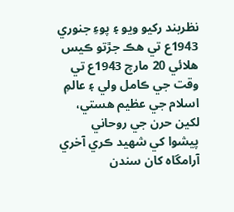نظربند رکيو ويو ۽ پوءِ جنوري 1943ع تي هڪ جڙتو ڪيس هلائي 20 مارچ 1943ع تي وقت جي ڪامل ولي ۽ عالمِ اسلام جي عظيم هستي، لکين حرن جي روحاني پيشوا کي شهيد ڪري آخري آرامگاه کان سندن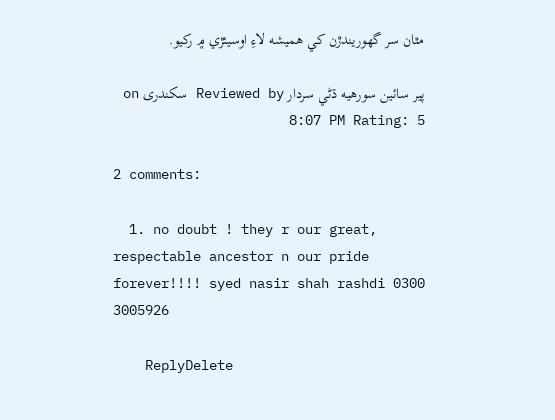مٿان سر گھوريندڙن کي هميشه لاءِ اوسيئڙي ۾ رکيو.

پير سائين سورهيه ڌڻي سردار Reviewed by سکندری on 8:07 PM Rating: 5

2 comments:

  1. no doubt ! they r our great, respectable ancestor n our pride forever!!!! syed nasir shah rashdi 0300 3005926

    ReplyDelete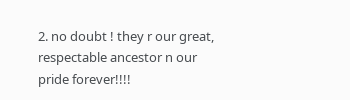2. no doubt ! they r our great, respectable ancestor n our pride forever!!!!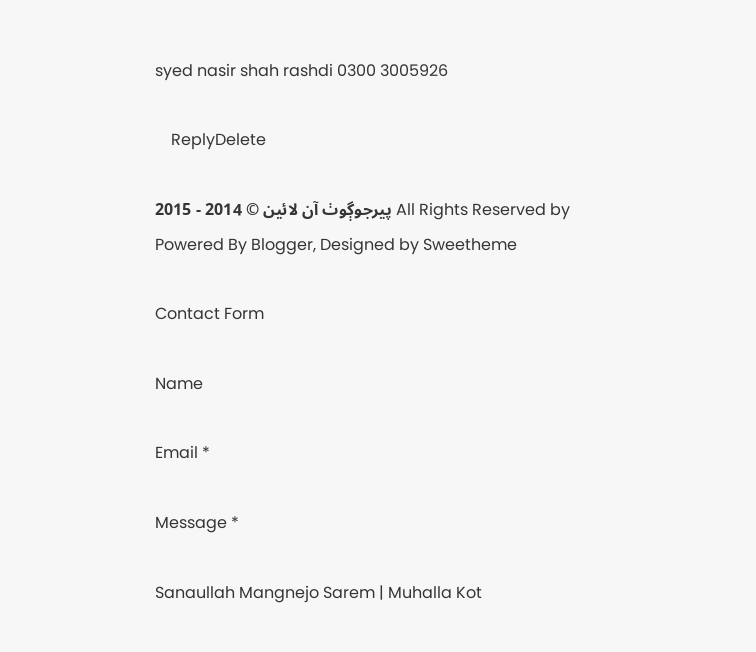syed nasir shah rashdi 0300 3005926

    ReplyDelete

All Rights Reserved by پيرجوڳوٺ آن لائين © 2014 - 2015
Powered By Blogger, Designed by Sweetheme

Contact Form

Name

Email *

Message *

Sanaullah Mangnejo Sarem | Muhalla Kot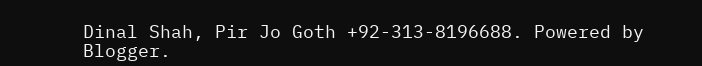Dinal Shah, Pir Jo Goth +92-313-8196688. Powered by Blogger.